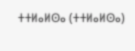ⵜⵜⵍⴰⵍⵙⴰ (ⵜⵜⵍⴰⵍⵙⴰ)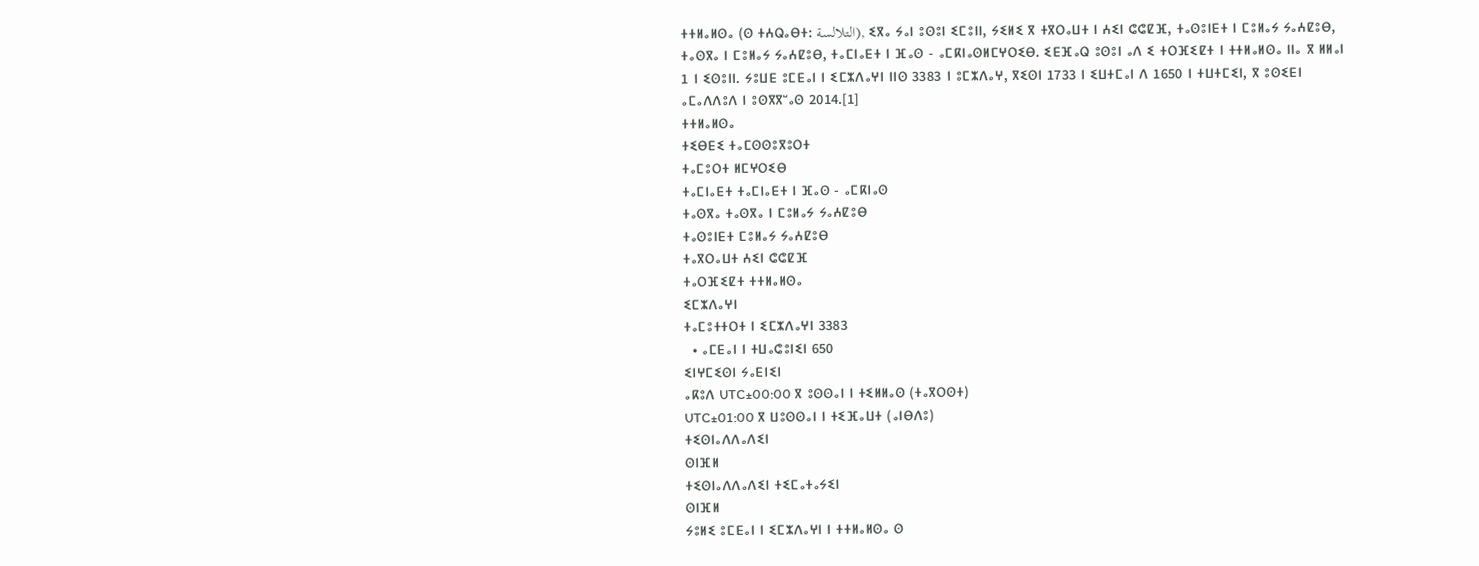ⵜⵜⵍⴰⵍⵙⴰ (ⵙ ⵜⵄⵕⴰⴱⵜ: التلالسة), ⵉⴳⴰ ⵢⴰⵏ ⵓⵙⵓⵏ ⵉⵎⵓⵏⵏ, ⵢⵉⵍⵉ ⴳ ⵜⴳⵔⴰⵡⵜ ⵏ ⵄⵉⵏ ⵛⵛⵇⴼ, ⵜⴰⵙⵓⵏⴹⵜ ⵏ ⵎⵓⵍⴰⵢ ⵢⴰⵄⵇⵓⴱ, ⵜⴰⵙⴳⴰ ⵏ ⵎⵓⵍⴰⵢ ⵢⴰⵄⵇⵓⴱ, ⵜⴰⵎⵏⴰⴹⵜ ⵏ ⴼⴰⵙ - ⴰⵎⴽⵏⴰⵙⵍⵎⵖⵔⵉⴱ. ⵉⴹⴼⴰⵕ ⵓⵙⵓⵏ ⴰⴷ ⵉ ⵜⵔⴼⵉⵇⵜ ⵏ ⵜⵜⵍⴰⵍⵙⴰ ⵏⵏⴰ ⴳ ⵍⵍⴰⵏ 1 ⵏ ⵉⵙⵓⵏⵏ. ⵢⵓⵡⴹ ⵓⵎⴹⴰⵏ ⵏ ⵉⵎⵣⴷⴰⵖⵏ ⵏⵏⵙ 3383 ⵏ ⵓⵎⵣⴷⴰⵖ, ⴳⵉⵙⵏ 1733 ⵏ ⵉⵡⵜⵎⴰⵏ ⴷ 1650 ⵏ ⵜⵡⵜⵎⵉⵏ, ⴳ ⵓⵙⵉⴹⵏ ⴰⵎⴰⴷⴷⵓⴷ ⵏ ⵓⵙⴳⴳⵯⴰⵙ 2014.[1]
ⵜⵜⵍⴰⵍⵙⴰ
ⵜⵉⴱⴹⵉ ⵜⴰⵎⵙⵙⵓⴳⵓⵔⵜ
ⵜⴰⵎⵓⵔⵜ ⵍⵎⵖⵔⵉⴱ
ⵜⴰⵎⵏⴰⴹⵜ ⵜⴰⵎⵏⴰⴹⵜ ⵏ ⴼⴰⵙ - ⴰⵎⴽⵏⴰⵙ
ⵜⴰⵙⴳⴰ ⵜⴰⵙⴳⴰ ⵏ ⵎⵓⵍⴰⵢ ⵢⴰⵄⵇⵓⴱ
ⵜⴰⵙⵓⵏⴹⵜ ⵎⵓⵍⴰⵢ ⵢⴰⵄⵇⵓⴱ
ⵜⴰⴳⵔⴰⵡⵜ ⵄⵉⵏ ⵛⵛⵇⴼ
ⵜⴰⵔⴼⵉⵇⵜ ⵜⵜⵍⴰⵍⵙⴰ
ⵉⵎⵣⴷⴰⵖⵏ
ⵜⴰⵎⵓⵜⵜⵔⵜ ⵏ ⵉⵎⵣⴷⴰⵖⵏ 3383
  • ⴰⵎⴹⴰⵏ ⵏ ⵜⵡⴰⵛⵓⵏⵉⵏ 650
ⵉⵏⵖⵎⵉⵙⵏ ⵢⴰⴹⵏⵉⵏ
ⴰⴽⵓⴷ UTC±00:00 ⴳ ⵓⵙⵙⴰⵏ ⵏ ⵜⵉⵍⵍⴰⵙ (ⵜⴰⴳⵔⵙⵜ)
UTC±01:00 ⴳ ⵡⵓⵙⵙⴰⵏ ⵏ ⵜⵉⴼⴰⵡⵜ (ⴰⵏⴱⴷⵓ)
ⵜⵉⵙⵏⴰⴷⴷⴰⴷⵉⵏ
ⵙⵏⴼⵍ
ⵜⵉⵙⵏⴰⴷⴷⴰⴷⵉⵏ ⵜⵉⵎⴰⵜⴰⵢⵉⵏ
ⵙⵏⴼⵍ
ⵢⵓⵍⵉ ⵓⵎⴹⴰⵏ ⵏ ⵉⵎⵣⴷⴰⵖⵏ ⵏ ⵜⵜⵍⴰⵍⵙⴰ ⵙ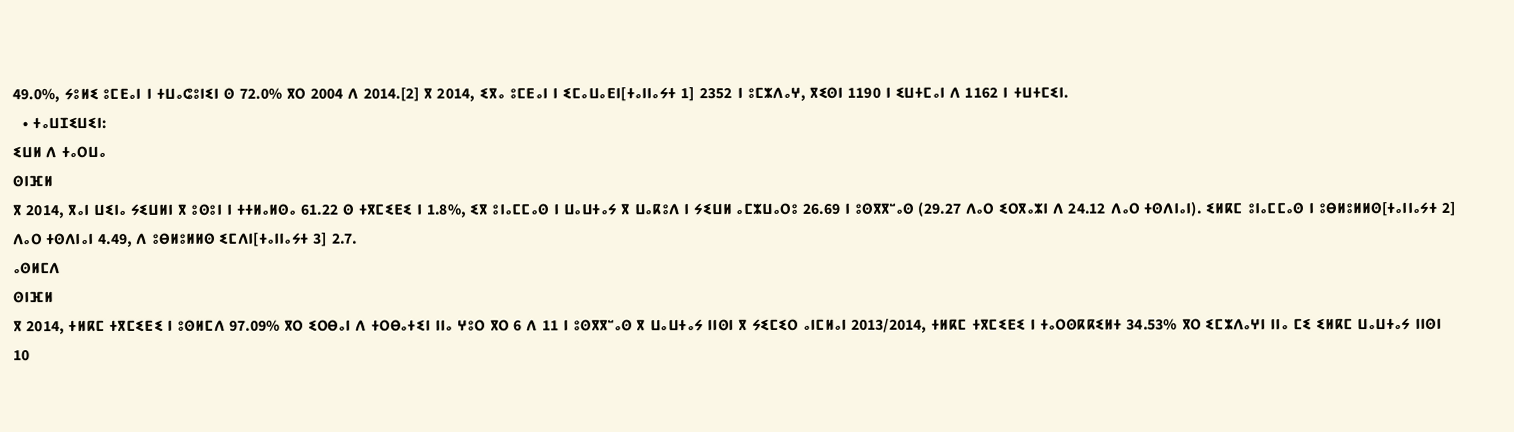49.0%, ⵢⵓⵍⵉ ⵓⵎⴹⴰⵏ ⵏ ⵜⵡⴰⵛⵓⵏⵉⵏ ⵙ 72.0% ⴳⵔ 2004 ⴷ 2014.[2] ⴳ 2014, ⵉⴳⴰ ⵓⵎⴹⴰⵏ ⵏ ⵉⵎⴰⵡⴰⴹⵏ[ⵜⴰⵏⵏⴰⵢⵜ 1] 2352 ⵏ ⵓⵎⵣⴷⴰⵖ, ⴳⵉⵙⵏ 1190 ⵏ ⵉⵡⵜⵎⴰⵏ ⴷ 1162 ⵏ ⵜⵡⵜⵎⵉⵏ.
  • ⵜⴰⵡⵊⵉⵡⵉⵏ:
ⵉⵡⵍ ⴷ ⵜⴰⵔⵡⴰ
ⵙⵏⴼⵍ
ⴳ 2014, ⴳⴰⵏ ⵡⵉⵏⴰ ⵢⵉⵡⵍⵏ ⴳ ⵓⵙⵓⵏ ⵏ ⵜⵜⵍⴰⵍⵙⴰ 61.22 ⵙ ⵜⴳⵎⵉⴹⵉ ⵏ 1.8%, ⵉⴳ ⵓⵏⴰⵎⵎⴰⵙ ⵏ ⵡⴰⵡⵜⴰⵢ ⴳ ⵡⴰⴽⵓⴷ ⵏ ⵢⵉⵡⵍ ⴰⵎⵣⵡⴰⵔⵓ 26.69 ⵏ ⵓⵙⴳⴳⵯⴰⵙ (29.27 ⴷⴰⵔ ⵉⵔⴳⴰⵣⵏ ⴷ 24.12 ⴷⴰⵔ ⵜⵙⴷⵏⴰⵏ). ⵉⵍⴽⵎ ⵓⵏⴰⵎⵎⴰⵙ ⵏ ⵓⴱⵍⵓⵍⵍⵙ[ⵜⴰⵏⵏⴰⵢⵜ 2] ⴷⴰⵔ ⵜⵙⴷⵏⴰⵏ 4.49, ⴷ ⵓⴱⵍⵓⵍⵍⵙ ⵉⵎⴷⵏ[ⵜⴰⵏⵏⴰⵢⵜ 3] 2.7.
ⴰⵙⵍⵎⴷ
ⵙⵏⴼⵍ
ⴳ 2014, ⵜⵍⴽⵎ ⵜⴳⵎⵉⴹⵉ ⵏ ⵓⵙⵍⵎⴷ 97.09% ⴳⵔ ⵉⵔⴱⴰⵏ ⴷ ⵜⵔⴱⴰⵜⵉⵏ ⵏⵏⴰ ⵖⵓⵔ ⴳⵔ 6 ⴷ 11 ⵏ ⵓⵙⴳⴳⵯⴰⵙ ⴳ ⵡⴰⵡⵜⴰⵢ ⵏⵏⵙⵏ ⴳ ⵢⵉⵎⵉⵔ ⴰⵏⵎⵍⴰⵏ 2013/2014, ⵜⵍⴽⵎ ⵜⴳⵎⵉⴹⵉ ⵏ ⵜⴰⵔⵙⴽⴽⵉⵍⵜ 34.53% ⴳⵔ ⵉⵎⵣⴷⴰⵖⵏ ⵏⵏⴰ ⵎⵉ ⵉⵍⴽⵎ ⵡⴰⵡⵜⴰⵢ ⵏⵏⵙⵏ 10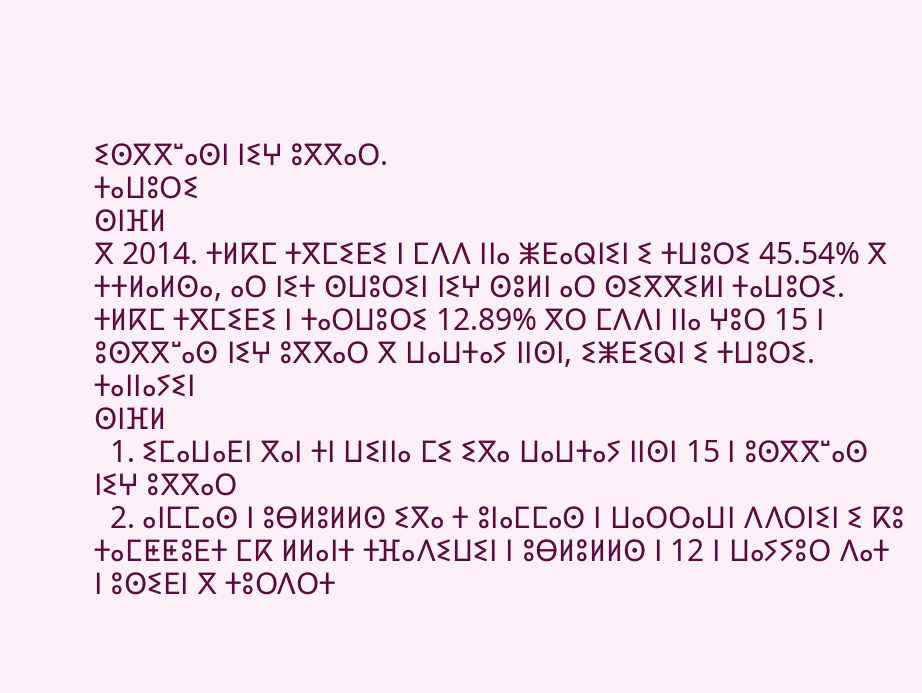ⵉⵙⴳⴳⵯⴰⵙⵏ ⵏⵉⵖ ⵓⴳⴳⴰⵔ.
ⵜⴰⵡⵓⵔⵉ
ⵙⵏⴼⵍ
ⴳ 2014. ⵜⵍⴽⵎ ⵜⴳⵎⵉⴹⵉ ⵏ ⵎⴷⴷ ⵏⵏⴰ ⵥⴹⴰⵕⵏⵉⵏ ⵉ ⵜⵡⵓⵔⵉ 45.54% ⴳ ⵜⵜⵍⴰⵍⵙⴰ, ⴰⵔ ⵏⵉⵜ ⵙⵡⵓⵔⵉⵏ ⵏⵉⵖ ⵙⵓⵍⵏ ⴰⵔ ⵙⵉⴳⴳⵉⵍⵏ ⵜⴰⵡⵓⵔⵉ. ⵜⵍⴽⵎ ⵜⴳⵎⵉⴹⵉ ⵏ ⵜⴰⵔⵡⵓⵔⵉ 12.89% ⴳⵔ ⵎⴷⴷⵏ ⵏⵏⴰ ⵖⵓⵔ 15 ⵏ ⵓⵙⴳⴳⵯⴰⵙ ⵏⵉⵖ ⵓⴳⴳⴰⵔ ⴳ ⵡⴰⵡⵜⴰⵢ ⵏⵏⵙⵏ, ⵉⵥⴹⵉⵕⵏ ⵉ ⵜⵡⵓⵔⵉ.
ⵜⴰⵏⵏⴰⵢⵉⵏ
ⵙⵏⴼⵍ
  1. ⵉⵎⴰⵡⴰⴹⵏ ⴳⴰⵏ ⵜⵏ ⵡⵉⵏⵏⴰ ⵎⵉ ⵉⴳⴰ ⵡⴰⵡⵜⴰⵢ ⵏⵏⵙⵏ 15 ⵏ ⵓⵙⴳⴳⵯⴰⵙ ⵏⵉⵖ ⵓⴳⴳⴰⵔ
  2. ⴰⵏⵎⵎⴰⵙ ⵏ ⵓⴱⵍⵓⵍⵍⵙ ⵉⴳⴰ ⵜ ⵓⵏⴰⵎⵎⴰⵙ ⵏ ⵡⴰⵔⵔⴰⵡⵏ ⴷⴷⵔⵏⵉⵏ ⵉ ⴽⵓ ⵜⴰⵎⵟⵟⵓⴹⵜ ⵎⴽ ⵍⵍⴰⵏⵜ ⵜⴼⴰⴷⵉⵡⵉⵏ ⵏ ⵓⴱⵍⵓⵍⵍⵙ ⵏ 12 ⵏ ⵡⴰⵢⵢⵓⵔ ⴷⴰⵜ ⵏ ⵓⵙⵉⴹⵏ ⴳ ⵜⵓⵔⴷⵔⵜ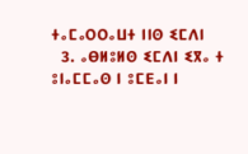ⵜⴰⵎⴰⵔⵔⴰⵡⵜ ⵏⵏⵙ ⵉⵎⴷⵏ
  3. ⴰⴱⵍⵓⵍⵙ ⵉⵎⴷⵏ ⵉⴳⴰ ⵜ ⵓⵏⴰⵎⵎⴰⵙ ⵏ ⵓⵎⴹⴰⵏ ⵏ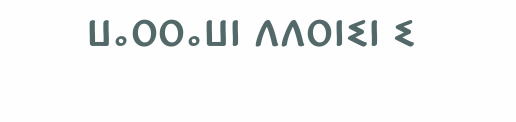ⵡⴰⵔⵔⴰⵡⵏ ⴷⴷⵔⵏⵉⵏ ⵉ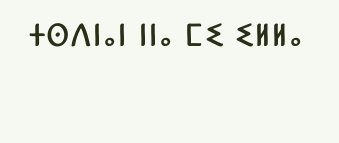ⵜⵙⴷⵏⴰⵏ ⵏⵏⴰ ⵎⵉ ⵉⵍⵍⴰ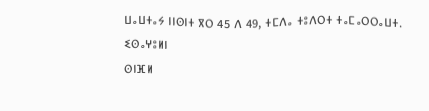ⵡⴰⵡⵜⴰⵢ ⵏⵏⵙⵏⵜ ⴳⵔ 45 ⴷ 49, ⵜⵎⴷⴰ ⵜⵓⴷⵔⵜ ⵜⴰⵎⴰⵔⵔⴰⵡⵜ.
ⵉⵙⴰⵖⵓⵍⵏ
ⵙⵏⴼⵍ